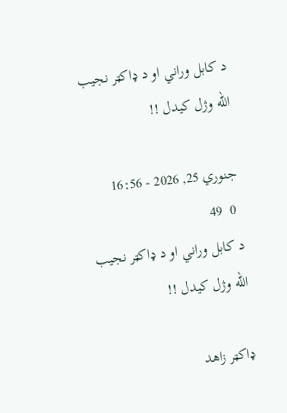د کابل وراني او د ډاکټر نجیب الله وژل کيدل !!

جنوري 25, 2026 - 16:56
 0  49
د کابل وراني او د ډاکټر نجیب الله وژل کيدل !!

ډاکټر زاهد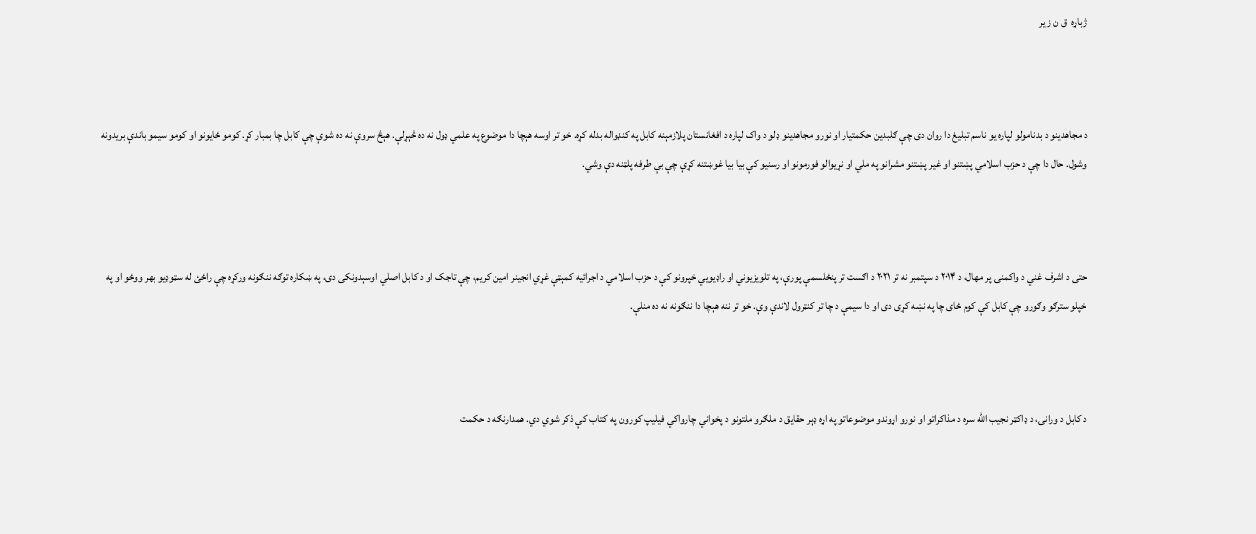ژباړه  ق ن ز ير



د مجاهدینو د بدنامولو لپاره یو ناسم تبلیغ دا روان دی چې ګلبدین حکمتیار او نورو مجاهدینو ډلو د واک لپاره د افغانستان پلازمېنه کابل په کنډواله بدله کړه. خو تر اوسه هېچا دا موضوع په علمي ډول نه ده څېړلې. هېڅ سروې نه ده شوې چې کابل چا بمبار کړ. کومو ځایونو او کومو سیمو باندې بریدونه وشول. حال دا چې د حزب اسلامي پښتنو او غیر پښتنو مشرانو په ملي او نړیوالو فورمونو او رسنیو کې بیا بیا غوښتنه کړې چې بې طرفه پلټنه دې وشي.



حتی د اشرف غني د واکمنۍ پر مهال، د ۲۰۱۴ د سپتمبر نه تر ۲۰۲۱ د اګست تر پنځلسمې پورې، په تلویزیوني او راډیویي خپرونو کې د حزب اسلامي د اجرائیه کمېټې غړي انجینر امین کریم، چې تاجک او د کابل اصلي اوسېدونکی دی، په ښکاره توګه ننګونه ورکړه چې راځئ له سټوډیو بهر ووځو او په خپلو سترګو وګورو چې کابل کې کوم ځای چا په نښه کړی دی او دا سیمې د چا تر کنټرول لاندې وې. خو تر ننه هېچا دا ننګونه نه ده منلې.



د کابل د ورانۍ، د ډاکټر نجیب الله سره د مذاکراتو او نورو اړوندو موضوعاتو په اړه ډېر حقایق د ملګرو ملتونو د پخواني چارواکي فیلیپ کورون په کتاب کې ذکر شوي دي. همدارنګه د حکمت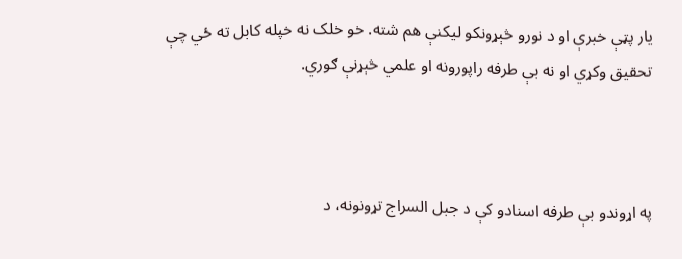یار پټې خبرې او د نورو څېړونکو لیکنې هم شته. خو خلک نه خپله کابل ته ځي چې تحقیق وکړي او نه بې طرفه راپورونه او علمي څېړنې ګوري.



په اړوندو بې طرفه اسنادو کې د جبل السراج تړونونه، د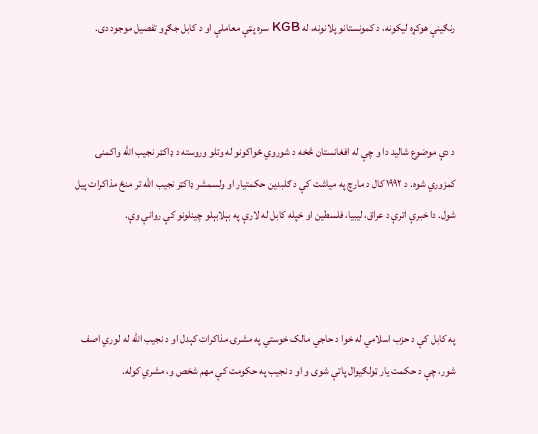رنګینې هوکړه لیکونه، د کمونستانو پلانونه، له KGB سره پټې معاملې او د کابل جګړو تفصیل موجود دی.



د دې موضوع شالید دا و چې له افغانستان څخه د شوروي ځواکونو له وتلو وروسته د ډاکټر نجیب الله واکمنۍ کمزوري شوه. د ۱۹۹۲ کال د مارچ په میاشت کې د ګلبدین حکمتیار او ولسمشر ډاکټر نجیب الله تر منځ مذاکرات پیل شول. دا خبرې اترې د عراق، لیبیا، فلسطین او خپله کابل له لارې په بېلابېلو چینلونو کې روانې وې.



په کابل کې د حزب اسلامي له خوا د حاجي مالک خوستي په مشرۍ مذاکرات کېدل او د نجیب الله له لوري اصف شور، چې د حکمت یار ټولګیوال پاتې شوی و او د نجیب په حکومت کې مهم شخص و، مشري کوله.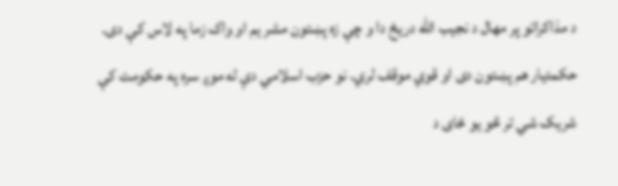د مذاکراتو پر مهال د نجیب الله دریځ دا و چې زه پښتون مشر یم او واک زما په لاس کې دی. حکمتیار هم پښتون دی او قوي موقف لري. نو حزب اسلامي دې له موږ سره په حکومت کې شریک شي تر څو یو ځای د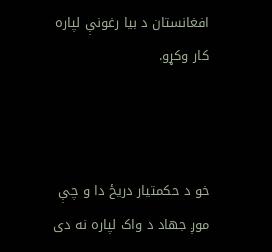افغانستان د بیا رغونې لپاره کار وکړو.



خو د حکمتیار دریځ دا و چې موږ جهاد د واک لپاره نه دی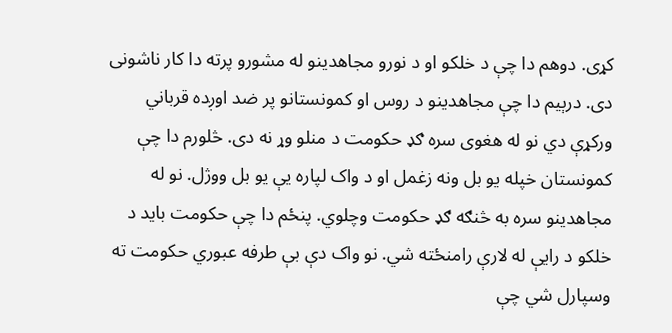کړی. دوهم دا چې د خلکو او د نورو مجاهدینو له مشورو پرته دا کار ناشونی دی. درېیم دا چې مجاهدینو د روس او کمونستانو پر ضد اوږده قرباني ورکړې دي نو له هغوی سره ګډ حکومت د منلو وړ نه دی. څلورم دا چې کمونستان خپله یو بل ونه زغمل او د واک لپاره یې یو بل ووژل. نو له مجاهدینو سره به څنګه ګډ حکومت وچلوي. پنځم دا چې حکومت باید د خلکو د رایې له لارې رامنځته شي. نو واک دې بې طرفه عبوري حکومت ته وسپارل شي چې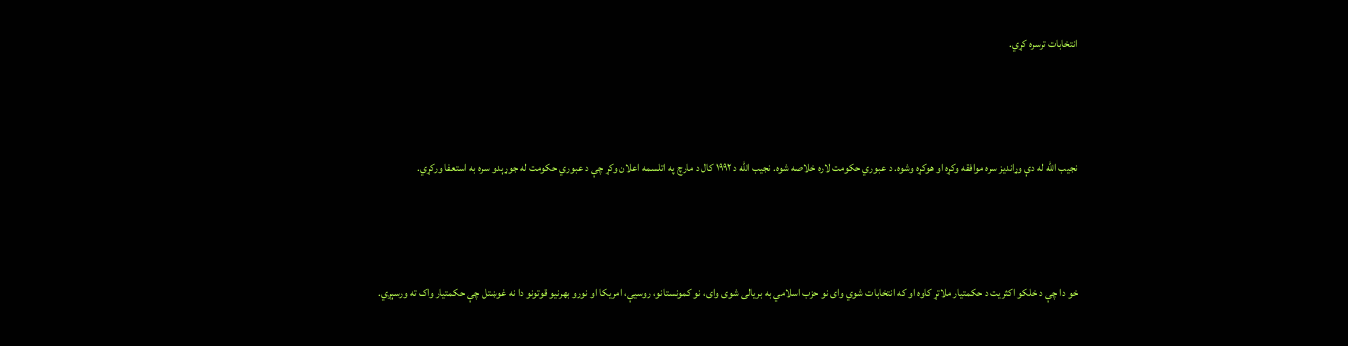انتخابات ترسره کړي.



نجیب الله له دې وړاندیز سره موافقه وکړه او هوکړه وشوه. د عبوري حکومت لاره خلاصه شوه. نجیب الله د ۱۹۹۲ کال د مارچ په اتلسمه اعلان وکړ چې د عبوري حکومت له جوړېدو سره به استعفا ورکړي.



خو دا چې د خلکو اکثریت د حکمتیار ملاتړ کاوه او که انتخابات شوي وای نو حزب اسلامي به بریالی شوی وای، نو کمونستانو، روسیې، امریکا او نورو بهرنیو قوتونو دا نه غوښتل چې حکمتیار واک ته ورسېږي.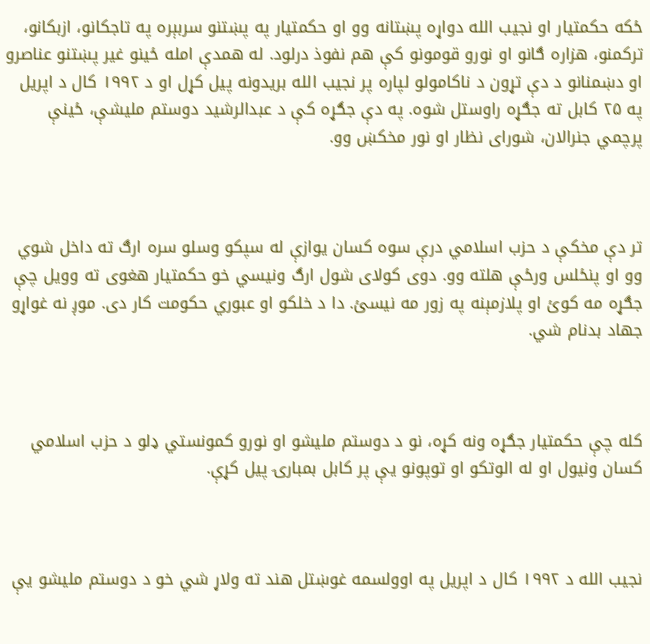ځکه حکمتیار او نجیب الله دواړه پښتانه وو او حکمتیار په پښتنو سربېره په تاجکانو، ازبکانو، ترکمنو، هزاره ګانو او نورو قومونو کې هم نفوذ درلود. له همدې امله ځینو غیر پښتنو عناصرو او دښمنانو د دې تړون د ناکامولو لپاره پر نجیب الله بریدونه پیل کړل او د ۱۹۹۲ کال د اپریل په ۲۵ کابل ته جګړه راوستل شوه. په دې جګړه کې د عبدالرشید دوستم ملیشې، ځینې پرچمي جنرالان، شورای نظار او نور مخکښ وو.



تر دې مخکې د حزب اسلامي درې سوه کسان یوازې له سپکو وسلو سره ارګ ته داخل شوي وو او پنځلس ورځې هلته وو. دوی کولای شول ارګ ونیسي خو حکمتیار هغوی ته وویل چې جګړه مه کوئ او پلازمېنه په زور مه نیسئ. دا د خلکو او عبوري حکومت کار دی. موږ نه غواړو جهاد بدنام شي.



کله چې حکمتیار جګړه ونه کړه، نو د دوستم ملیشو او نورو کمونستي ډلو د حزب اسلامي کسان ونیول او له الوتکو او توپونو یې پر کابل بمبارۍ پیل کړې.



نجیب الله د ۱۹۹۲ کال د اپریل په اوولسمه غوښتل هند ته ولاړ شي خو د دوستم ملیشو یې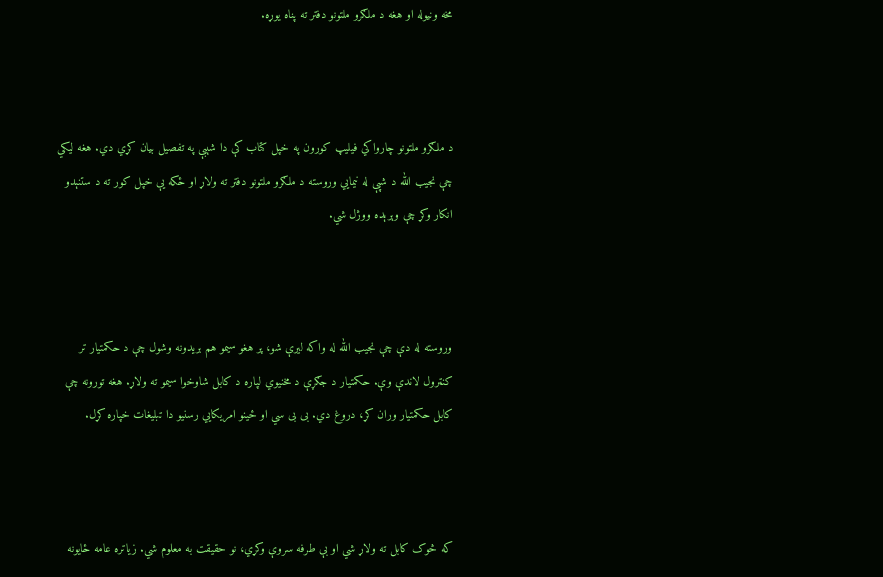مخه ونیوله او هغه د ملګرو ملتونو دفتر ته پناه یوړه.



د ملګرو ملتونو چارواکي فیلیپ کورون په خپل کتاب کې دا شېبې په تفصیل بیان کړي دي. هغه لیکي چې نجیب الله د شپې له نیمایي وروسته د ملګرو ملتونو دفتر ته ولاړ او ځکه یې خپل کور ته د ستنېدو انکار وکړ چې وېرېده ووژل شي.



وروسته له دې چې نجیب الله له واکه لیرې شو، پر هغو سیمو هم بریدونه وشول چې د حکمتیار تر کنټرول لاندې وې. حکمتیار د جګړې د مخنیوي لپاره د کابل شاوخوا سیمو ته ولاړ. هغه تورونه چې کابل حکمتیار وران کړ، دروغ دي. بی بی سي او ځینو امریکايي رسنیو دا تبلیغات خپاره کړل.



که څوک کابل ته ولاړ شي او بې طرفه سروې وکړي، نو حقیقت به معلوم شي. زیاتره عامه ځایونه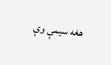هغه سیمې وې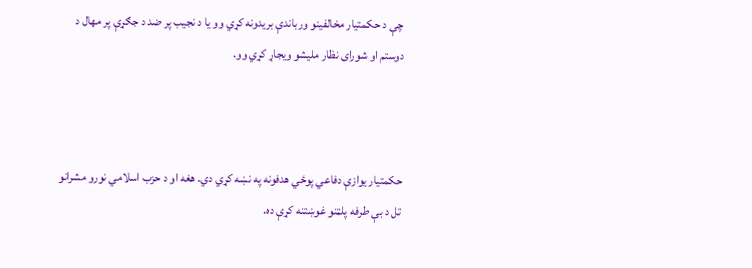چې د حکمتیار مخالفینو ورباندې بریدونه کړي وو یا د نجیب پر ضد د جګړې پر مهال د دوستم او شورای نظار ملیشو ویجاړ کړي وو.



حکمتیار یوازې دفاعي پوځي هدفونه په نښه کړي دي. هغه او د حزب اسلامي نورو مشرانو تل د بې طرفه پلټنو غوښتنه کړې ده.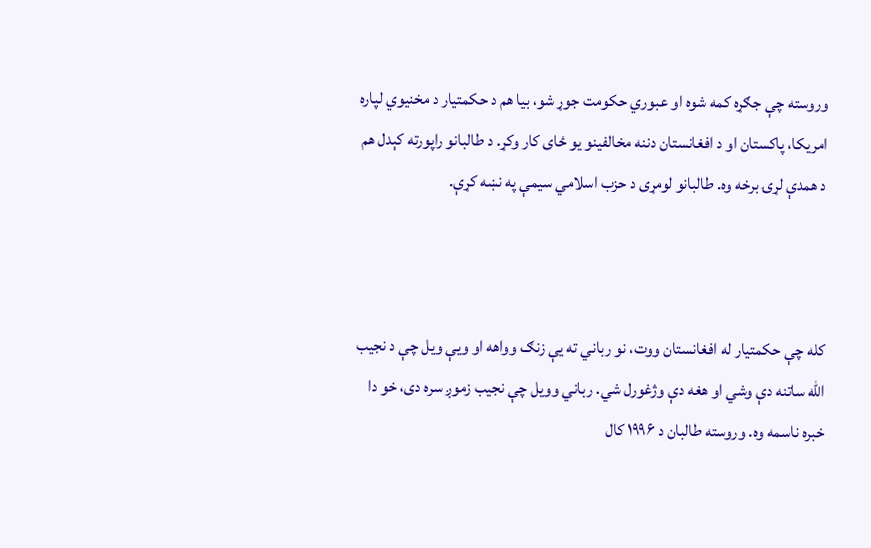وروسته چې جګړه کمه شوه او عبوري حکومت جوړ شو، بیا هم د حکمتیار د مخنیوي لپاره امریکا، پاکستان او د افغانستان دننه مخالفینو یو ځای کار وکړ. د طالبانو راپورته کېدل هم د همدې لړۍ برخه وه. طالبانو لومړی د حزب اسلامي سیمې په نښه کړې.



کله چې حکمتیار له افغانستان ووت، نو رباني ته یې زنګ وواهه او ویې ویل چې د نجیب الله ساتنه دې وشي او هغه دې وژغورل شي. رباني وویل چې نجیب زموږ سره دی، خو دا خبره ناسمه وه. وروسته طالبان د ۱۹۹۶ کال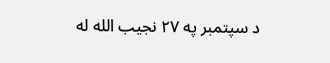د سپتمبر په ۲۷ نجیب الله له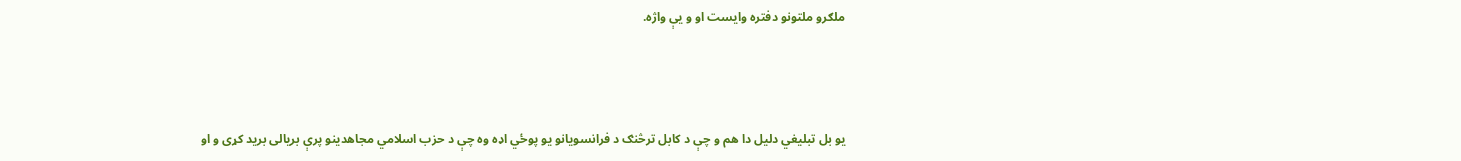ملګرو ملتونو دفتره وایست او و یې واژه.



یو بل تبلیغي دلیل دا هم و چې د کابل ترڅنګ د فرانسویانو یو پوځي اډه وه چې د حزب اسلامي مجاهدینو پرې بریالی برید کړی و او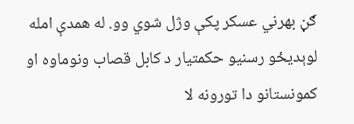ګڼ بهرني عسکر پکې وژل شوي وو. له همدې امله لوېدیځو رسنیو حکمتیار د کابل قصاب ونوماوه او کمونستانو دا تورونه لا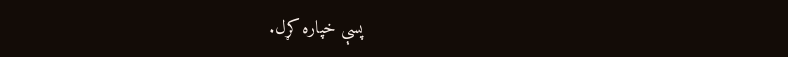پسې خپاره کړل.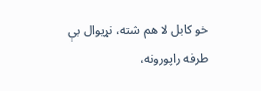خو کابل لا هم شته، نړیوال بې طرفه راپورونه،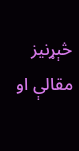څېړنیز مقالې او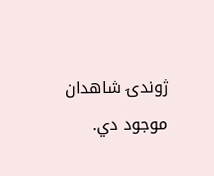ژوندۍ شاهدان موجود دي.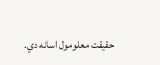حقیقت معلومول اسانه دي.